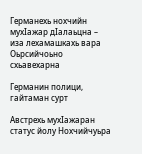Германехь нохчийн мухIажар дIалаьцна – иза лехамашкахь вара Оьрсийчоьно схьавехарна

Германин полици, гайтаман сурт

Австрехь мухIажаран статус йолу Нохчийчуьра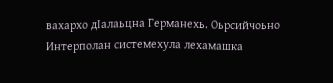вахархо дIалаьцна Германехь. Оьрсийчоьно Интерполан системехула лехамашка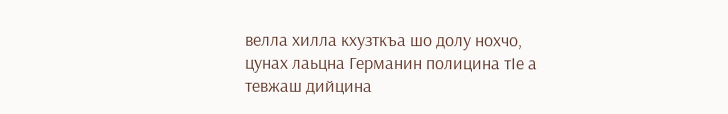велла хилла кхузткъа шо долу нохчо, цунах лаьцна Германин полицина тIе а тевжаш дийцина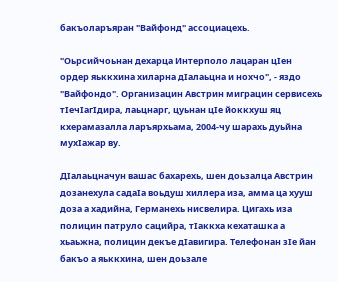бакъоларъяран "Вайфонд" ассоциацехь.

"Оьрсийчоьнан дехарца Интерполо лацаран цIен ордер яьккхина хиларна дIалаьцна и нохчо", - яздо "Вайфондо". Организацин Австрин миграцин сервисехь тIечIагIдира, лаьцнарг, цуьнан цIе йоккхуш яц кхерамазалла ларъярхьама, 2004-чу шарахь дуьйна мухIажар ву.

ДIалаьцначун вашас бахарехь, шен доьзалца Австрин дозанехула садаIа воьдуш хиллера иза, амма ца хууш доза а хадийна, Германехь нисвелира. Цигахь иза полицин патруло сацийра, тIаккха кехаташка а хьаьжна, полицин декъе дIавигира. Телефонан зIе йан бакъо а яьккхина, шен доьзале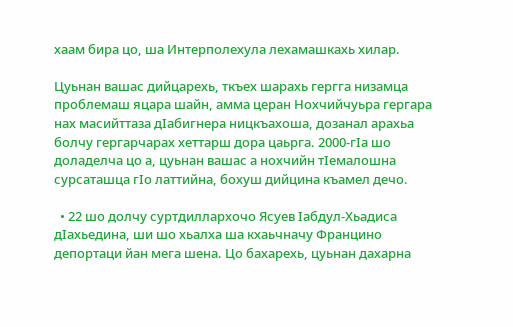хаам бира цо, ша Интерполехула лехамашкахь хилар.

Цуьнан вашас дийцарехь, ткъех шарахь гергга низамца проблемаш яцара шайн, амма церан Нохчийчуьра гергара нах масийттаза дIабигнера ницкъахоша, дозанал арахьа болчу гергарчарах хеттарш дора цаьрга. 2000-гIа шо доладелча цо а, цуьнан вашас а нохчийн тIемалошна сурсаташца гIо латтийна, бохуш дийцина къамел дечо.

  • 22 шо долчу суртдиллархочо Ясуев Iабдул-Хьадиса дIахьедина, ши шо хьалха ша кхаьчначу Францино депортаци йан мега шена. Цо бахарехь, цуьнан дахарна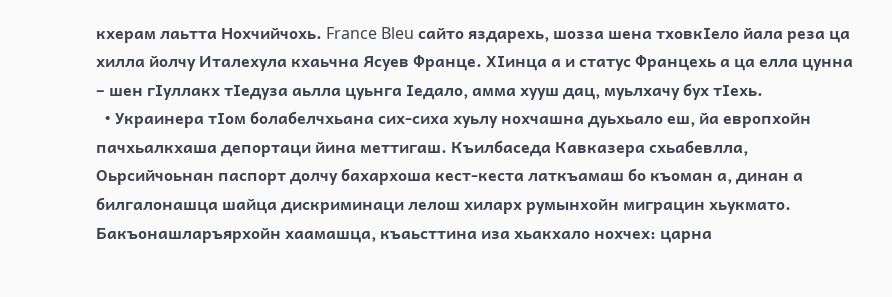кхерам лаьтта Нохчийчохь. France Bleu сайто яздарехь, шозза шена тховкIело йала реза ца хилла йолчу Италехула кхаьчна Ясуев Франце. ХIинца а и статус Францехь а ца елла цунна – шен гIуллакх тIедуза аьлла цуьнга Iедало, амма хууш дац, муьлхачу бух тIехь.
  • Украинера тIом болабелчхьана сих-сиха хуьлу нохчашна дуьхьало еш, йа европхойн пачхьалкхаша депортаци йина меттигаш. Къилбаседа Кавказера схьабевлла, Оьрсийчоьнан паспорт долчу бахархоша кест-кеста латкъамаш бо къоман а, динан а билгалонашца шайца дискриминаци лелош хиларх румынхойн миграцин хьукмато. Бакъонашларъярхойн хаамашца, къаьсттина иза хьакхало нохчех: царна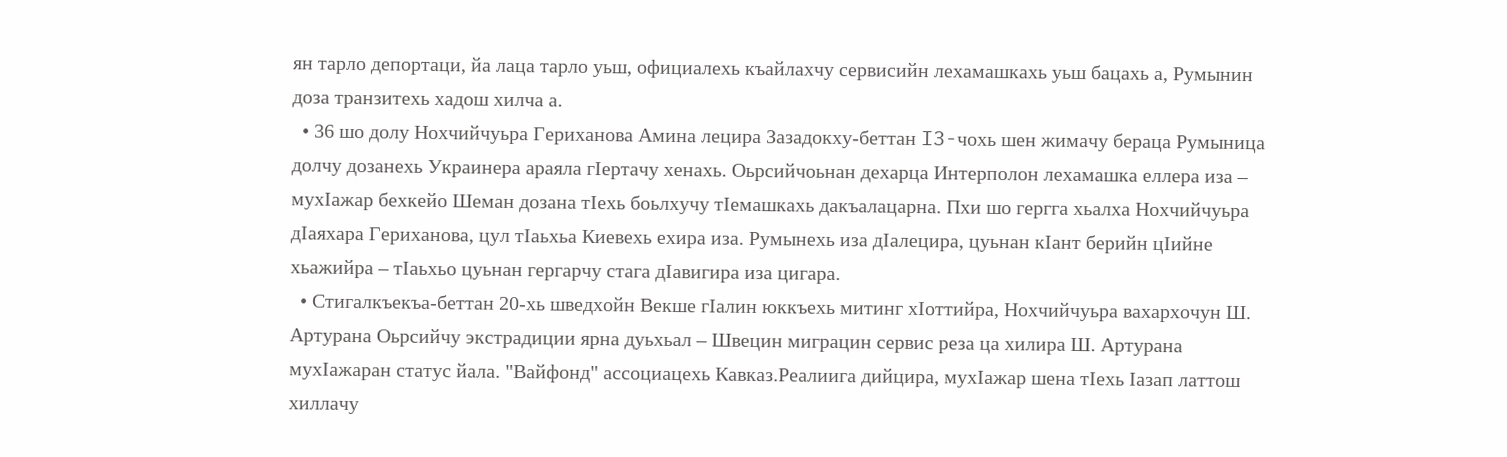ян тарло депортаци, йа лаца тарло уьш, официалехь къайлахчу сервисийн лехамашкахь уьш бацахь а, Румынин доза транзитехь хадош хилча а.
  • 36 шо долу Нохчийчуьра Гериханова Амина лецира Зазадокху-беттан I3-чохь шен жимачу бераца Румыница долчу дозанехь Украинера араяла гIертачу хенахь. Оьрсийчоьнан дехарца Интерполон лехамашка еллера иза – мухIажар бехкейо Шеман дозана тIехь боьлхучу тIемашкахь дакъалацарна. Пхи шо гергга хьалха Нохчийчуьра дIаяхара Гериханова, цул тIаьхьа Киевехь ехира иза. Румынехь иза дIалецира, цуьнан кIант берийн цIийне хьажийра – тIаьхьо цуьнан гергарчу стага дIавигира иза цигара.
  • Стигалкъекъа-беттан 20-хь шведхойн Векше гIалин юккъехь митинг хIоттийра, Нохчийчуьра вахархочун Ш. Артурана Оьрсийчу экстрадиции ярна дуьхьал – Швецин миграцин сервис реза ца хилира Ш. Артурана мухIажаран статус йала. "Вайфонд" ассоциацехь Кавказ.Реалиига дийцира, мухIажар шена тIехь Iазап латтош хиллачу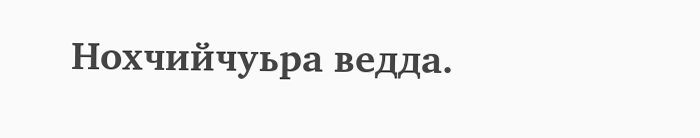Нохчийчуьра ведда.